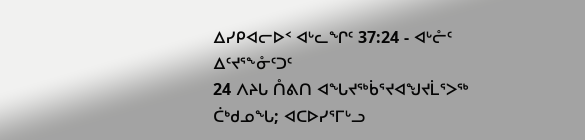ᐃᓯᑭᐊᓕᐅᑉ ᐊᒡᓚᖏᑦ 37:24 - ᐊᒡᓔᑦ ᐃᑦᔪᕐᖕᓁᑦᑐᑦ
24 ᐱᔨᒐ ᑍᕕᑎ ᐊᖓᔪᖅᑳᕐᔪᐊᖑᔪᒫᕐᐳᖅ ᑖᒃᑯᓄᖓ; ᐊᑕᐅᓯᕐᒥᒡᓗ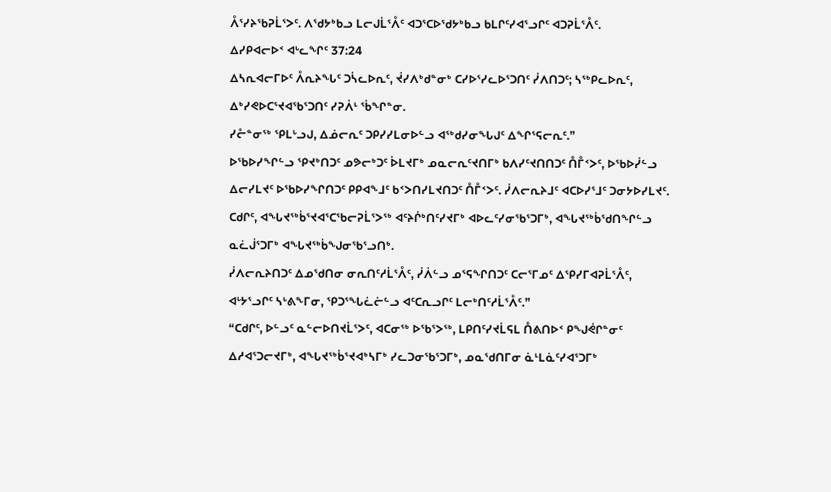ᐰᕐᓯᔨᖃᕈᒫᕐᐳᑦ. ᐱᖁᔭᒃᑲᓗ ᒪᓕᒍᒫᕐᐰᑦ ᐊᑐᕐᑕᐅᖁᔭᒃᑲᓗ ᑲᒪᒋᑦᓯᐊᕐᓗᒋᑦ ᐊᑐᕈᒫᕐᐰᑦ.
ᐃᓯᑭᐊᓕᐅᑉ ᐊᒡᓚᖏᑦ 37:24
ᐃᓴᕆᐊᓕᒥᐅᑦ ᐰᕆᔨᖓᑦ ᑐᓵᓚᐅᕆᑦ, ᔫᓯᐱᒃᑯᓐᓂᒃ ᑕᓯᐅᕐᓯᓚᐅᕐᑐᑎᑦ ᓰᐱᑎᑐᑦ; ᓴᖅᑭᓚᐅᕆᑦ, ᐃᒃᓯᕙᐅᑕᕐᔪᐊᖃᕐᑐᑎᑦ ᓯᕈᐲᒻ ᖄᖏᓐᓂ.
ᓯᓔᓐᓂᖅ ᕿᒪᒡᓗᒍ, ᐃᓅᓕᕆᑦ ᑐᑭᓯᓯᒪᓂᐅᓪᓗ ᐊᖅᑯᓯᓂᖓᒍᑦ ᐃᖏᕐᕋᓕᕆᑦ.”
ᐅᖃᐅᓯᖏᓪᓗ ᕿᔪᒃᑎᑐᑦ ᓄᕗᓕᒃᑐᑦ ᐆᒪᔪᒥᒃ ᓄᓇᓕᕆᑦᔪᑎᒥᒃ ᑲᐱᓯᑦᔪᑎᑎᑐᑦ ᑍᒤᑉᐳᑦ, ᐅᖃᐅᓰᓪᓗ ᐃᓕᓯᒪᔪᑦ ᐅᖃᐅᓯᖏᑎᑐᑦ ᑭᑭᐊᖕᒧᑦ ᑲᑉᐳᑎᓯᒪᔪᑎᑐᑦ ᑍᒤᑉᐳᑦ. ᓰᐱᓕᕆᔨᒧᑦ ᐊᑕᐅᓯᕐᒧᑦ ᑐᓂᔭᐅᓯᒪᔪᑦ.
ᑕᑯᒋᑦ, ᐊᖓᔪᖅᑳᕐᔪᐊᕐᑕᖃᓕᕈᒫᕐᐳᖅ ᐊᑦᔨᒌᒃᑎᑦᓯᔪᒥᒃ ᐊᐅᓚᑦᓯᓂᖃᕐᑐᒥᒃ, ᐊᖓᔪᖅᑳᖁᑎᖏᓪᓗ ᓇᓛᒎᕐᑐᒥᒃ ᐊᖓᔪᖅᑳᖑᓂᖃᕐᓗᑎᒃ.
ᓰᐱᓕᕆᔨᑎᑐᑦ ᐃᓄᖁᑎᓂ ᓂᕆᑎᑦᓱᒫᕐᐰᑦ, ᓰᐲᓪᓗ ᓄᕐᕋᖏᑎᑐᑦ ᑕᓕᕐᒥᓄᑦ ᐃᕿᓯᒥᐊᕈᒫᕐᐰᑦ, ᐊᒡᔭᕐᓗᒋᑦ ᓴᒡᕕᖕᒥᓂ, ᕿᑐᕐᖓᓛᓖᓪᓗ ᐊᑦᑕᕆᓗᒋᑦ ᒪᓕᒃᑎᑦᓱᒫᕐᐰᑦ.”
“ᑕᑯᒋᑦ, ᐅᓪᓗᑦ ᓇᓪᓕᐅᑎᔪᒫᕐᐳᑦ, ᐊᑕᓂᖅ ᐅᖃᕐᐳᖅ, ᒪᑭᑎᑦᓯᔪᒫᕋᒪ ᑍᕕᑎᐅᑉ ᑭᖑᕚᒋᓐᓂᑦ ᐃᓱᐊᕐᑐᓕᔪᒥᒃ, ᐊᖓᔪᖅᑳᕐᔪᐊᒃᓴᒥᒃ ᓯᓚᑐᓂᖃᕐᑐᒥᒃ, ᓄᓇᖁᑎᒥᓂ ᓈᒻᒪᓈᑦᓯᐊᕐᑐᒥᒃ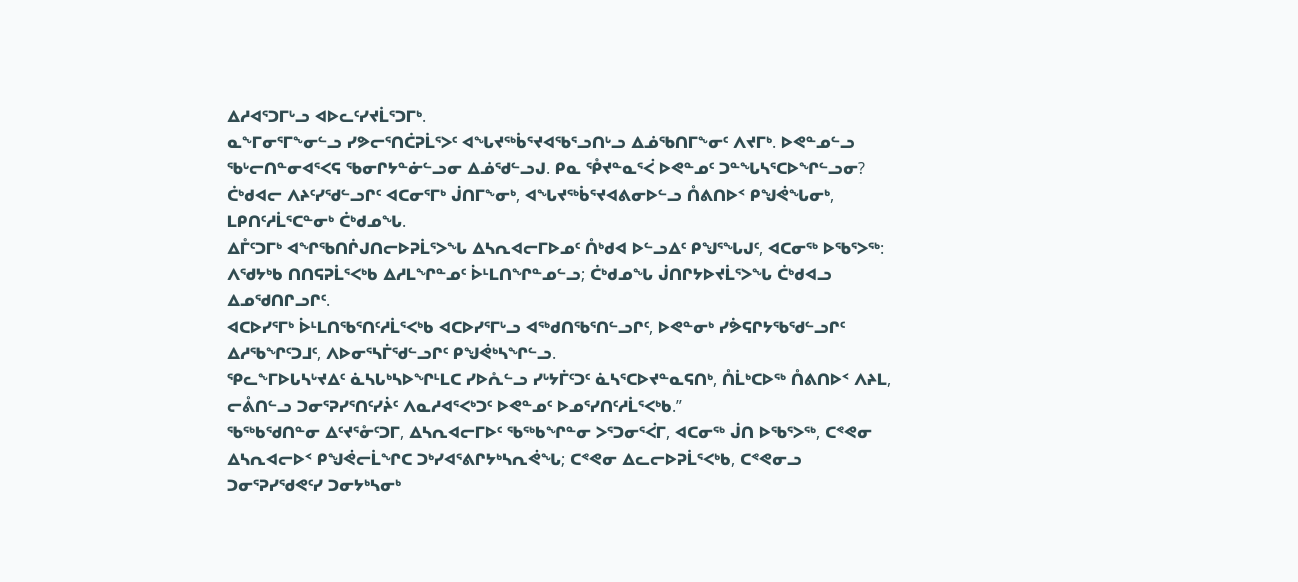ᐃᓱᐊᕐᑐᒥᒡᓗ ᐊᐅᓚᑦᓯᔪᒫᕐᑐᒥᒃ.
ᓇᖕᒥᓂᕐᒥᖕᓂᓪᓗ ᓯᕗᓕᕐᑎᑖᕈᒫᕐᐳᑦ ᐊᖓᔪᖅᑳᕐᔪᐊᖃᕐᓗᑎᒡᓗ ᐃᓅᖃᑎᒥᖕᓂᑦ ᐱᔪᒥᒃ. ᐅᕙᓐᓄᓪᓗ ᖃᒡᓕᑎᓐᓂᐊᕐᐸᕋ ᖃᓂᒋᔭᓐᓃᓪᓗᓂ ᐃᓅᖁᓪᓗᒍ. ᑭᓇ ᕾᔪᓐᓇᕐᐹ ᐅᕙᓐᓄᑦ ᑐᓐᖓᓴᕐᑕᐅᖏᓪᓗᓂ?
ᑖᒃᑯᐊᓕ ᐱᔨᑦᓯᖁᓪᓗᒋᑦ ᐊᑕᓂᕐᒥᒃ ᒎᑎᒥᖕᓂᒃ, ᐊᖓᔪᖅᑳᕐᔪᐊᕕᓂᐅᓪᓗ ᑍᕕᑎᐅᑉ ᑭᖑᕚᖓᓂᒃ, ᒪᑭᑎᑦᓱᒫᕐᑕᓐᓂᒃ ᑖᒃᑯᓄᖓ.
ᐃᒤᑦᑐᒥᒃ ᐊᖏᖃᑎᒌᒍᑎᓕᐅᕈᒫᕐᐳᖓ ᐃᓴᕆᐊᓕᒥᐅᓄᑦ ᑍᒃᑯᐊ ᐅᓪᓗᐃᑦ ᑭᖑᕐᖓᒍᑦ, ᐊᑕᓂᖅ ᐅᖃᕐᐳᖅ: ᐱᖁᔭᒃᑲ ᑎᑎᕋᕈᒫᕐᐸᒃᑲ ᐃᓱᒪᖏᓐᓄᑦ ᐆᒻᒪᑎᖏᓐᓄᓪᓗ; ᑖᒃᑯᓄᖓ ᒎᑎᒋᔭᐅᔪᒫᕐᐳᖓ ᑖᒃᑯᐊᓗ ᐃᓄᖁᑎᒋᓗᒋᑦ.
ᐊᑕᐅᓯᕐᒥᒃ ᐆᒻᒪᑎᖃᕐᑎᑦᓱᒫᕐᐸᒃᑲ ᐊᑕᐅᓯᕐᒥᒡᓗ ᐊᖅᑯᑎᖃᕐᑎᓪᓗᒋᑦ, ᐅᕙᓐᓂᒃ ᓯᕘᕋᒋᔭᖃᖁᓪᓗᒋᑦ ᐃᓱᖃᖏᑦᑐᒧᑦ, ᐱᐅᓂᕐᓴᒦᖁᓪᓗᒋᑦ ᑭᖑᕚᒃᓴᖏᓪᓗ.
ᕿᓚᖕᒥᐅᒐᓴᒡᔪᐃᑦ ᓈᓴᒐᒃᓴᐅᖏᒻᒪᑕ ᓯᐅᕅᓪᓗ ᓯᒡᔭᒦᑦᑐᑦ ᓈᓴᕐᑕᐅᔪᓐᓇᕋᑎᒃ, ᑍᒫᒃᑕᐅᖅ ᑍᕕᑎᐅᑉ ᐱᔨᒪ, ᓕᕔᑎᓪᓗ ᑐᓂᕐᕈᓯᕐᑎᑦᓯᔩᑦ ᐱᓇᓱᐊᕐᐸᒃᑐᑦ ᐅᕙᓐᓄᑦ ᐅᓄᕐᓯᑎᑦᓱᒫᕐᐸᒃᑲ.”
ᖃᖅᑲᖁᑎᓐᓂ ᐃᑦᔪᕐᓁᑦᑐᒥ, ᐃᓴᕆᐊᓕᒥᐅᑦ ᖃᖅᑲᖏᓐᓂ ᐳᕐᑐᓂᕐᐹᒥ, ᐊᑕᓂᖅ ᒎᑎ ᐅᖃᕐᐳᖅ, ᑕᕝᕙᓂ ᐃᓴᕆᐊᓕᐅᑉ ᑭᖑᕚᓕᒫᖏᑕ ᑐᒃᓯᐊᕐᕕᒋᔭᒃᓴᕆᕚᖓ; ᑕᕝᕙᓂ ᐃᓚᓕᐅᕈᒫᕐᐸᒃᑲ, ᑕᕝᕙᓂᓗ ᑐᓂᕐᕈᓯᖁᕙᑦᓯ ᑐᓂᔭᒃᓴᓂᒃ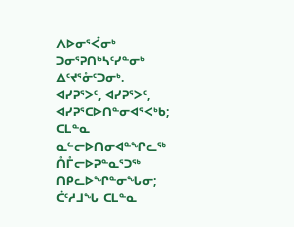ᐱᐅᓂᕐᐹᓂᒃ ᑐᓂᕐᕈᑎᒃᓴᑦᓯᓐᓂᒃ ᐃᑦᔪᕐᓁᑦᑐᓂᒃ.
ᐊᓯᕈᕐᐳᑦ, ᐊᓯᕈᕐᐳᑦ, ᐊᓯᕈᕐᑕᐅᑎᓐᓂᐊᕐᐸᒃᑲ; ᑕᒪᓐᓇ ᓇᓪᓕᐅᑎᓂᐊᓐᖏᓚᖅ ᑍᒤᓕᐅᕈᓐᓇᕐᑐᖅ ᑎᑭᓚᐅᖏᓐᓂᖓᓂ; ᑖᑦᓱᒧᖓ ᑕᒪᓐᓇ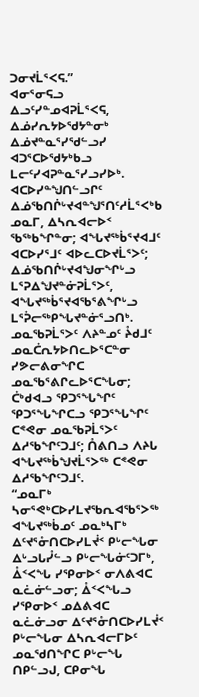ᑐᓂᔪᒫᕐᐸᕋ.”
ᐊᓂᕐᓂᕋᓗ ᐃᓗᑦᓯᓐᓄᐊᕈᒫᕐᐸᕋ, ᐃᓅᓯᕆᔭᐅᖁᔭᓐᓂᒃ ᐃᓅᔪᓐᓇᕐᓯᖁᓪᓗᓯ ᐊᑐᕐᑕᐅᖁᔭᒃᑲᓗ ᒪᓕᑦᓯᐊᕈᓐᓇᕐᓯᓗᓯᐅᒃ.
ᐊᑕᐅᓯᓐᖑᑎᓪᓗᒋᑦ ᐃᓅᖃᑎᒌᒡᔪᐊᓐᖑᕐᑎᑦᓱᒫᕐᐸᒃᑲ ᓄᓇᒥ, ᐃᓴᕆᐊᓕᐅᑉ ᖃᖅᑲᖏᓐᓂ; ᐊᖓᔪᖅᑳᕐᔪᐊᒧᑦ ᐊᑕᐅᓯᕐᒧᑦ ᐊᐅᓚᑕᐅᔪᒫᕐᐳᑦ; ᐃᓅᖃᑎᒌᒡᔪᐊᖑᓂᖏᒡᓗ ᒪᕐᕈᐃᖑᔪᓐᓃᕈᒫᕐᐳᑦ, ᐊᖓᔪᖅᑳᕐᔪᐊᖃᕐᕕᖏᒡᓗ ᒪᕐᕉᓕᖅᑭᖓᔪᓐᓃᕐᓗᑎᒃ.
ᓄᓇᖃᕈᒫᕐᐳᑦ ᐱᔨᓐᓄᑦ ᔧᑯᒧᑦ ᓄᓇᑖᕆᔭᐅᑎᓚᐅᕐᑕᓐᓂ ᓯᕗᓕᕕᓂᖏᑕ ᓄᓇᖃᕐᕕᒋᓚᐅᕐᑕᖓᓂ; ᑖᒃᑯᐊᓗ ᕿᑐᕐᖓᖏᑦ ᕿᑐᕐᖓᖏᑕᓗ ᕿᑐᕐᖓᖏᑦ ᑕᕝᕙᓂ ᓄᓇᖃᕈᒫᕐᐳᑦ ᐃᓱᖃᖏᑦᑐᒧᑦ; ᑍᕕᑎᓗ ᐱᔨᒐ ᐊᖓᔪᖅᑳᖑᔪᒫᕐᐳᖅ ᑕᕝᕙᓂ ᐃᓱᖃᖏᑦᑐᒧᑦ.
“ᓄᓇᒥᒃ ᓴᓂᕐᕙᒃᑕᐅᓯᒪᔪᖃᕆᐊᖃᕐᐳᖅ ᐊᖓᔪᖅᑳᓄᑦ ᓄᓇᒃᓴᒥᒃ ᐃᑦᔪᕐᓁᑎᑕᐅᓯᒪᔫᑉ ᑭᒡᓕᖓᓂ ᐃᒡᓗᒐᓮᓪᓗ ᑭᒡᓕᖓᓃᑦᑐᒥᒃ, ᐂᑉᐸᖓ ᓯᕿᓂᐅᑉ ᓂᐱᕕᐊᑕ ᓇᓛᓃᓪᓗᓂ; ᐂᑉᐸᖓᓗ ᓯᕿᓂᐅᑉ ᓄᐃᕕᐊᑕ ᓇᓛᓃᓗᓂ ᐃᑦᔪᕐᓁᑎᑕᐅᓯᒪᔫᑉ ᑭᒡᓕᖓᓂ ᐃᓴᕆᐊᓕᒥᐅᑦ ᓄᓇᖁᑎᖏᑕ ᑭᒡᓕᖓ ᑎᑭᓪᓗᒍ, ᑕᑭᓂᖓ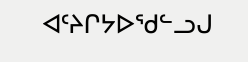ᐊᑦᔨᒋᔭᐅᖁᓪᓗᒍ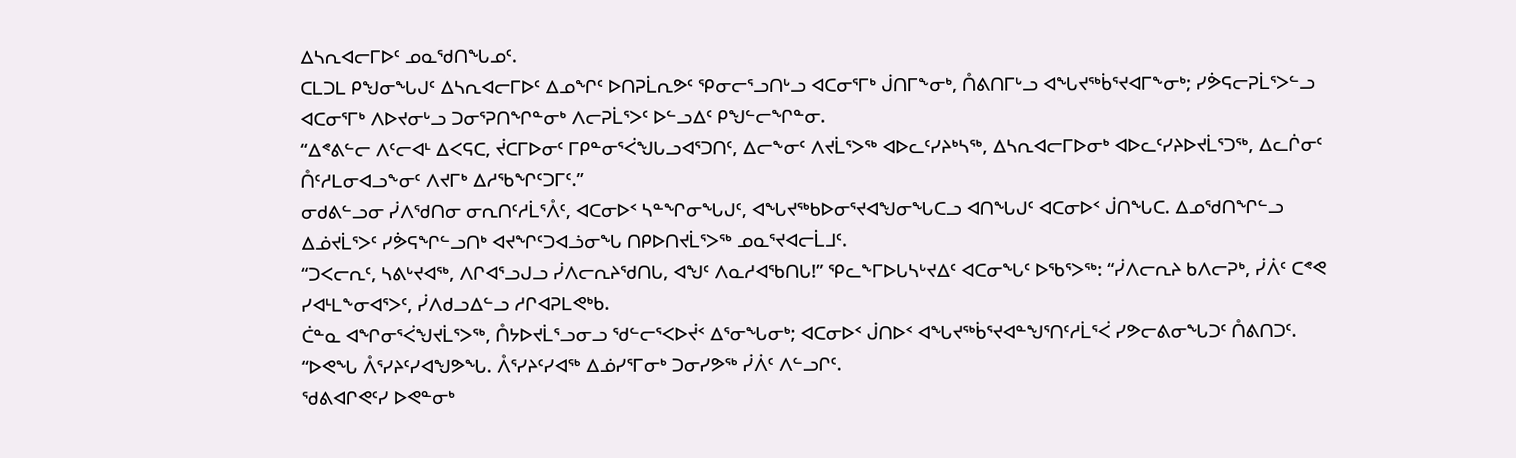ᐃᓴᕆᐊᓕᒥᐅᑦ ᓄᓇᖁᑎᖓᓄᑦ.
ᑕᒪᑐᒪ ᑭᖑᓂᖓᒍᑦ ᐃᓴᕆᐊᓕᒥᐅᑦ ᐃᓄᖏᑦ ᐅᑎᕈᒫᕆᕗᑦ ᕿᓂᓕᕐᓗᑎᒡᓗ ᐊᑕᓂᕐᒥᒃ ᒎᑎᒥᖕᓂᒃ, ᑍᕕᑎᒥᒡᓗ ᐊᖓᔪᖅᑳᕐᔪᐊᒥᖕᓂᒃ; ᓯᕘᕋᓕᕈᒫᕐᐳᓪᓗ ᐊᑕᓂᕐᒥᒃ ᐱᐅᔪᓂᒡᓗ ᑐᓂᕐᕈᑎᖏᓐᓂᒃ ᐱᓕᕈᒫᕐᐳᑦ ᐅᓪᓗᐃᑦ ᑭᖑᓪᓕᖏᓐᓂ.
“ᐃᕝᕕᓪᓕ ᐱᑦᓕᐊᒻ ᐃᐸᕋᑕ, ᔫᑕᒥᐅᓂᑦ ᒥᑭᓐᓂᕐᐹᖑᒐᓗᐊᕐᑐᑎᑦ, ᐃᓕᖕᓂᑦ ᐱᔪᒫᕐᐳᖅ ᐊᐅᓚᑦᓯᔨᒃᓴᖅ, ᐃᓴᕆᐊᓕᒥᐅᓂᒃ ᐊᐅᓚᑦᓯᔨᐅᔪᒫᕐᑐᖅ, ᐃᓚᒌᓂᑦ ᑍᑦᓱᒪᓂᐊᓗᖕᓂᑦ ᐱᔪᒥᒃ ᐃᓱᖃᖏᑦᑐᒥᑦ.”
ᓂᑯᕕᓪᓗᓂ ᓰᐱᖁᑎᓂ ᓂᕆᑎᑦᓱᒫᕐᐰᑦ, ᐊᑕᓂᐅᑉ ᓴᓐᖏᓂᖓᒍᑦ, ᐊᖓᔪᖅᑲᐅᓂᕐᔪᐊᖑᓂᖓᑕᓗ ᐊᑎᖓᒍᑦ ᐊᑕᓂᐅᑉ ᒎᑎᖓᑕ. ᐃᓄᖁᑎᖏᓪᓗ ᐃᓅᔪᒫᕐᐳᑦ ᓯᕘᕋᖏᓪᓗᑎᒃ ᐊᔪᖏᑦᑐᐊᓘᓂᖓ ᑎᑭᐅᑎᔪᒫᕐᐳᖅ ᓄᓇᕐᔪᐊᓕᒫᒧᑦ.
“ᑐᐸᓕᕆᑦ, ᓴᕕᒡᔪᐊᖅ, ᐱᒋᐊᕐᓗᒍᓗ ᓰᐱᓕᕆᔨᖁᑎᒐ, ᐊᖑᑦ ᐱᓇᓱᐊᖃᑎᒐ!” ᕿᓚᖕᒥᐅᒐᓴᒡᔪᐃᑦ ᐊᑕᓂᖓᑦ ᐅᖃᕐᐳᖅ: “ᓰᐱᓕᕆᔨ ᑲᐱᓕᕈᒃ, ᓰᐲᑦ ᑕᕝᕙ ᓯᐊᒻᒪᖕᓂᐊᕐᐳᑦ, ᓰᐱᑯᓗᐃᓪᓗ ᓱᒋᐊᕈᒪᕙᒃᑲ.
ᑖᓐᓇ ᐊᖏᓂᕐᐹᖑᔪᒫᕐᐳᖅ, ᑍᔭᐅᔪᒫᕐᓗᓂᓗ ᖁᓪᓕᕐᐸᐅᔫᑉ ᐃᕐᓂᖓᓂᒃ; ᐊᑕᓂᐅᑉ ᒎᑎᐅᑉ ᐊᖓᔪᖅᑳᕐᔪᐊᓐᖑᕐᑎᑦᓱᒫᕐᐹ ᓯᕗᓕᕕᓂᖓᑐᑦ ᑍᕕᑎᑐᑦ.
“ᐅᕙᖓ ᐰᕐᓯᔨᑦᓯᐊᖑᕗᖓ. ᐰᕐᓯᔨᑦᓯᐊᖅ ᐃᓅᓯᕐᒥᓂᒃ ᑐᓂᓯᕗᖅ ᓰᐲᑦ ᐱᓪᓗᒋᑦ.
ᖁᕕᐊᒋᕙᑦᓯ ᐅᕙᓐᓂᒃ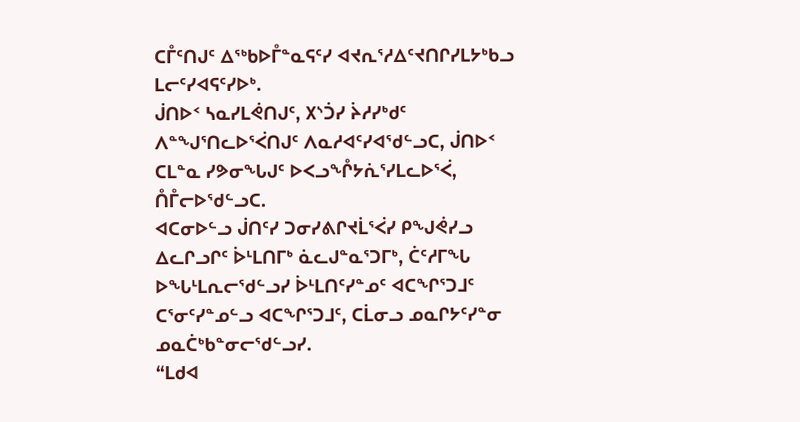ᑕᒤᑦᑎᒍᑦ ᐃᖅᑲᐅᒤᓐᓇᕋᑦᓯ ᐊᔪᕆᕐᓱᐃᑦᔪᑎᒋᓯᒪᔭᒃᑲᓗ ᒪᓕᑦᓯᐊᕋᑦᓯᐅᒃ.
ᒎᑎᐅᑉ ᓴᓇᓯᒪᕚᑎᒍᑦ, ᙭ᔅᑑᓯ ᔩᓱᓯᒃᑯᑦ ᐱᓐᖑᕐᑎᓚᐅᕐᐹᑎᒍᑦ ᐱᓇᓱᐊᑦᓯᐊᖁᓪᓗᑕ, ᒎᑎᐅᑉ ᑕᒪᓐᓇ ᓯᕗᓂᖓᒍᑦ ᐅᐸᓗᖕᒊᔭᕇᕐᓯᒪᓚᐅᕐᐹ, ᑍᒤᓕᐅᖁᓪᓗᑕ.
ᐊᑕᓂᐅᓪᓗ ᒎᑎᑦᓯ ᑐᓂᓯᕕᒋᔪᒫᕐᐹᓯ ᑭᖑᕚᓯᓗ ᐃᓚᒋᓗᒋᑦ ᐆᒻᒪᑎᒥᒃ ᓈᓚᒍᓐᓇᕐᑐᒥᒃ, ᑖᑦᓱᒥᖓ ᐅᖓᒻᒪᕆᓕᖁᓪᓗᓯ ᐆᒻᒪᑎᑦᓯᓐᓄᑦ ᐊᑕᖏᕐᑐᒧᑦ ᑕᕐᓂᑦᓯᓐᓄᓪᓗ ᐊᑕᖏᕐᑐᒧᑦ, ᑕᒫᓂᓗ ᓄᓇᒋᔭᑦᓯᓐᓂ ᓄᓇᑖᒃᑲᓐᓂᓕᖁᓪᓗᓯ.
“ᒪᑯᐊ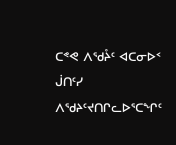ᑕᕝᕙ ᐱᖁᔧᑦ ᐊᑕᓂᐅᑉ ᒎᑎᑦᓯ ᐱᖁᔨᑦᔪᑎᒋᓚᐅᕐᑕᖏᑦ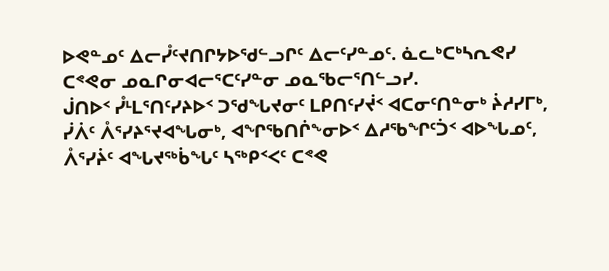ᐅᕙᓐᓄᑦ ᐃᓕᓮᑦᔪᑎᒋᔭᐅᖁᓪᓗᒋᑦ ᐃᓕᑦᓯᓐᓄᑦ. ᓈᓚᒃᑕᒃᓴᕆᕙᓯ ᑕᕝᕙᓂ ᓄᓇᒋᓂᐊᓕᕐᑕᑦᓯᓐᓂ ᓄᓇᖃᓕᕐᑎᓪᓗᓯ.
ᒎᑎᐅᑉ ᓮᒻᒪᕐᑎᑦᓯᔨᐅᑉ ᑐᖁᖓᔪᓂᑦ ᒪᑭᑎᑦᓯᔫᑉ ᐊᑕᓂᑦᑎᓐᓂᒃ ᔩᓱᓯᒥᒃ, ᓰᐲᑦ ᐰᕐᓯᔨᕐᔪᐊᖓᓂᒃ, ᐊᖏᖃᑎᒌᖕᓂᐅᑉ ᐃᓱᖃᖏᑦᑑᑉ ᐊᐅᖓᓄᑦ,
ᐰᕐᓯᔩᑦ ᐊᖓᔪᖅᑳᖓᑦ ᓴᖅᑭᑉᐸᑦ ᑕᕝᕙ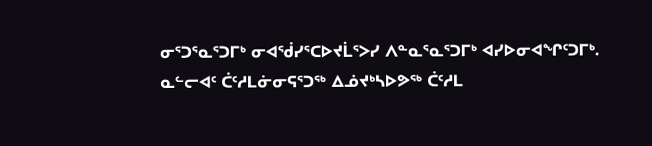ᓂᕐᑐᕐᓇᕐᑐᒥᒃ ᓂᐊᖂᓯᕐᑕᐅᔪᒫᕐᐳᓯ ᐱᓐᓇᕐᓇᕐᑐᒥᒃ ᐊᓯᐅᓂᐊᖏᑦᑐᒥᒃ.
ᓇᓪᓕᐊᑦ ᑖᑦᓱᒪᓃᓂᕋᕐᑐᖅ ᐃᓅᔪᒃᓴᐅᕗᖅ ᑖᑦᓱᒪ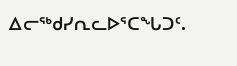ᐃᓕᖅᑯᓯᕆᓚᐅᕐᑕᖓᑐᑦ.